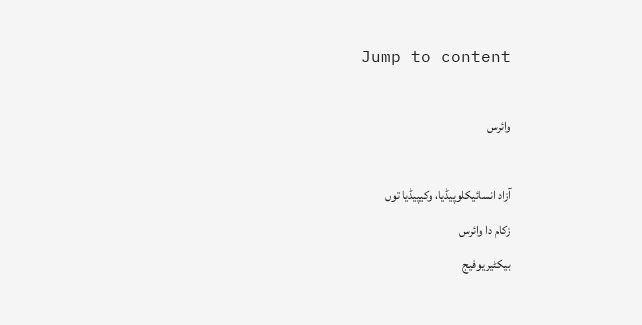Jump to content

وائرس

آزاد انسائیکلوپیڈیا، وکیپیڈیا توں
زکام دا وائرس
بیکٹیریوفیج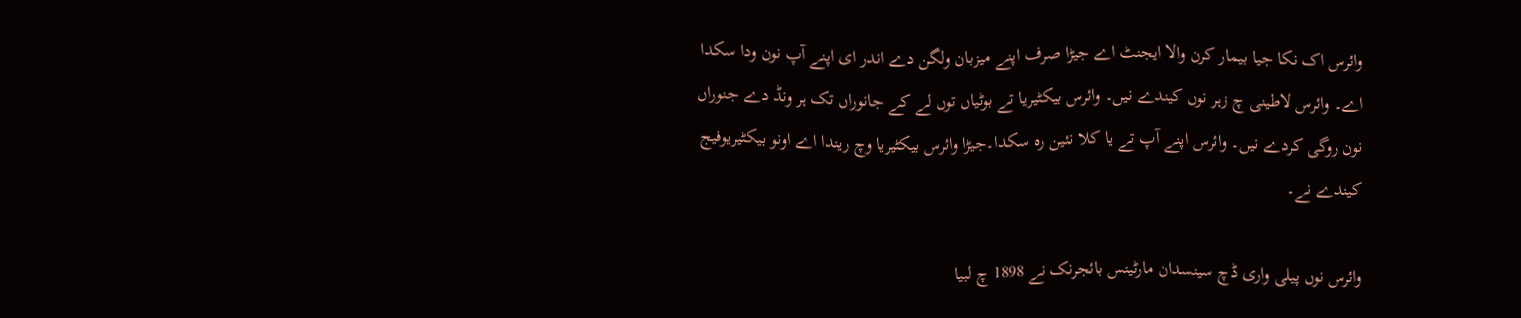وائرس اک نکا جیا بیمار کرن والا ایجنٹ اے جیڑا صرف اپنے میزبان ولگن دے اندر ای اپنے آپ نون ودا سکدا اے۔ وائرس لاطینی چ زہر نوں کیندے نیں۔ وائرس بیکٹیریا تے بوٹیاں توں لے کے جانوراں تک ہر ونڈ دے جنوراں نون روگی کردے نیں۔ وائرس اپنے آپ تے یا کلا نئین رہ سکدا۔جیڑا وائرس بیکٹیریا وچ ریندا اے اونو بیکٹیریوفیج کیندے نے۔

وائرس نوں پیلی واری ڈچ سینسدان مارٹینس بائجرنک نے 1898 چ لبیا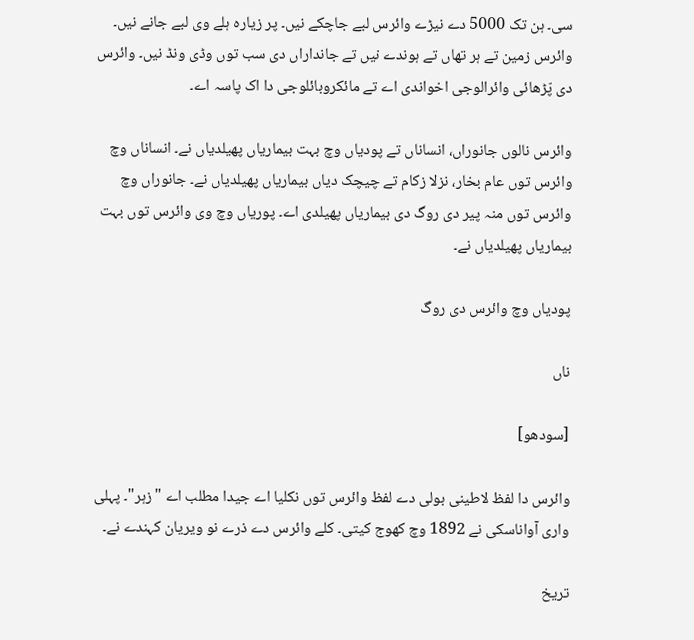سی۔ ہن تک 5000 دے نیڑے وائرس لبے جاچکے نیں۔ پر زیارہ ہلے وی لبے جانے نیں۔ وائرس زمین تے ہر تھاں تے ہوندے نیں تے جانداراں دی سب توں وڈی ونڈ نیں۔ وائرس دی پّڑھائی وائرالوجی اخواندی اے تے مائکروبائلوجی دا اک پاسہ اے۔

وائرس نالوں جانوراں، انساناں تے پودیاں وچ بہت بیماریاں پھیلدیاں نے۔ انساناں وچ وائرس توں عام بخار، نزلا زکام تے چیچک دیاں بیماریاں پھیلدیاں نے۔ جانوراں وچ وائرس توں منہ پیر دی روگ دی بیماریاں پھیلدی اے۔ پوریاں وچ وی وائرس توں بہت بیماریاں پھیلدیاں نے۔

پودیاں وچ وائرس دی روگ

ناں

[سودھو]

وائرس دا لفظ لاطینی بولی دے لفظ وائرس توں نکلیا اے جیدا مطلب اے "زہر"۔ پہلی واری آواناسکی نے 1892 وچ کھوج کیتی۔ کلے وائرس دے ذرے نو ویریان کہندے نے۔

تریخ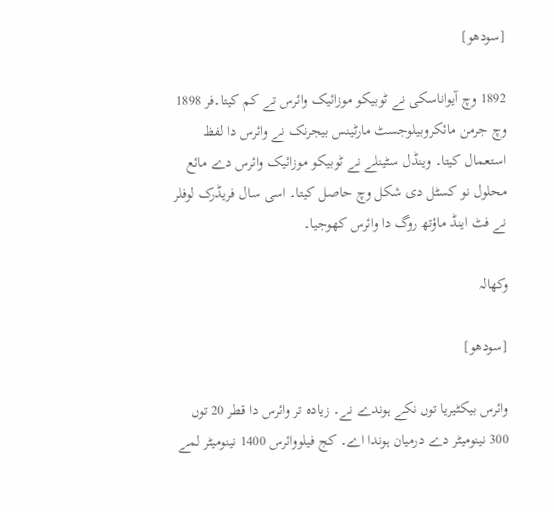[سودھو]

1892 وچ آیواناسکی نے ٹوبیکو موزائیک وائرس تے کم کیتا۔فر 1898 وچ جرمن مائکروبیلوجسٹ مارٹینس بیجرنک نے وائرس دا لفظ استعمال کیتا۔ وینڈل سٹینلے نے ٹوبیکو موزائیک وائرس دے مائع محلول نو کسٹل دی شکل وچ حاصل کیتا۔ اسی سال فریڈرک لوفلر نے فٹ اینڈ ماؤتھ روگ دا وائرس کھوجیا۔

وکھالہ

[سودھو]

وائرس بیکٹیریا توں نکے ہوندے نے۔ زیادہ تر وائرس دا قطر 20 توں 300 نینومیٹر دے درمیان ہوندا اے۔ کج فیلووائرس 1400 نینومیٹر لمے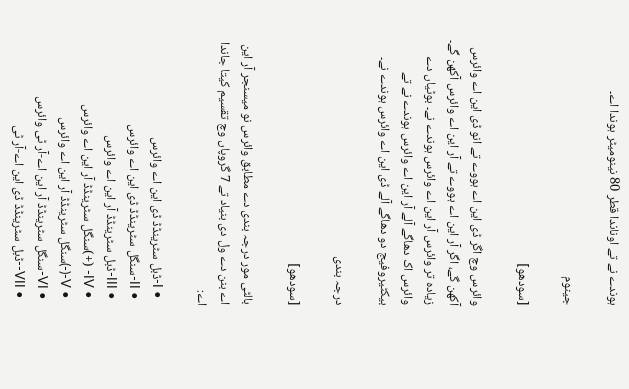ہوندے نے تے اوناندا قطر 80 نینومیٹر ہوندا اے۔

جینوم

[سودھو]

وائرس وچ اگر ڈی این اے ہووے تے انو ڈی این اے وائرس آکھن گے، اگر آر این اے ہووے تے آر این اے وائرس آکھن گے۔ زیادہ تر وائرس آر این اے وائرس ہوندے نے۔ بوٹیاں دے وائرس اک دھاگے آلے آر این اے وائرس ہوندے نے تے بیکٹیروفیج دو دھاگے آلے ڈی این اے وائرس ہوندے نے۔

درجہ بندی

[سودھو]

بالٹی مور درجہ بندی دے مطابق وائرس نو میسنجر آر این اے بنن دے ول دی بنیاد تے 7 گروپاں وچ تقسیم کیتا جاندا اے:

  • I-ڈبل سٹرینڈڈ ڈی این اے وائرس
  • II-سنگل سٹرینڈڈ ڈی این اے وائرس
  • III-ڈبل سٹرینڈڈ آر این اے وائرس
  • IV- (+)سنگل سٹرینڈڈ آر این اے وائرس
  • V-(-)سنگل سٹرینڈڈ آر این اے وائرس
  • VI-سنگل سٹرینڈڈ آر این اے-آر ٹی وائرس
  • VII--ڈبل سٹرینڈڈ ڈی این اے-آر ٹی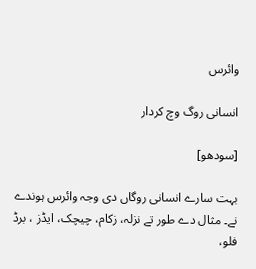وائرس

انسانی روگ وچ کردار

[سودھو]

بہت سارے انسانی روگاں دی وجہ وائرس ہوندے نے۔ مثال دے طور تے نزلہ، زکام، چیچک، ایڈز ، برڈ فلو،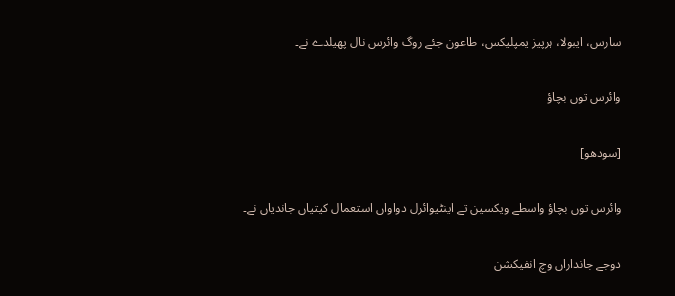سارس، ایبولا، ہرپیز یمپلیکس، طاعون جئے روگ وائرس نال پھیلدے نے۔

وائرس توں بچاؤ

[سودھو]

وائرس توں بچاؤ واسطے ویکسین تے اینٹیوائرل دواواں استعمال کیتیاں جاندیاں نے۔

دوجے جانداراں وچ انفیکشن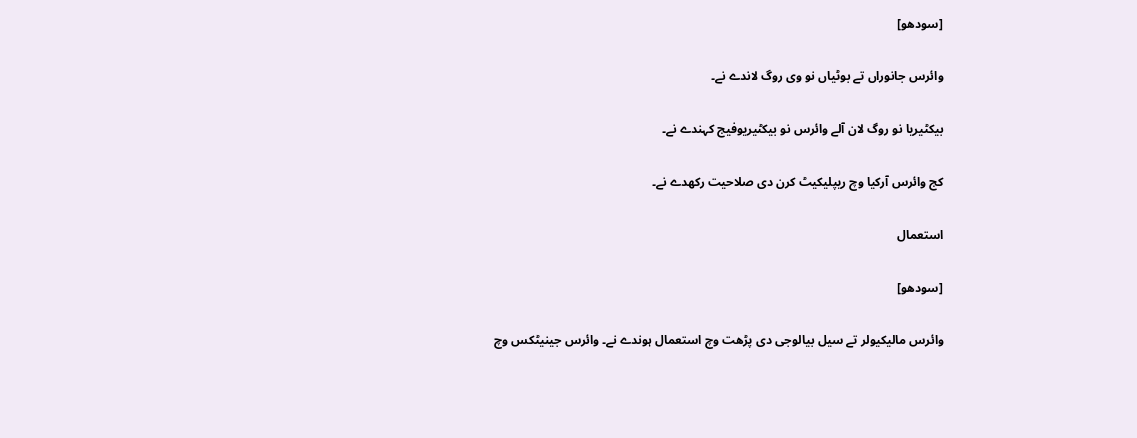[سودھو]

وائرس جانوراں تے بوٹیاں نو وی روگ لاندے نے۔

بیکٹیریا نو روگ لان آلے وائرس نو بیکٹیریوفیج کہندے نے۔

کج وائرس آرکیا وچ ریپلیکیٹ کرن دی صلاحیت رکھدے نے۔

استعمال

[سودھو]

وائرس مالیکیولر تے سیل بیالوجی دی پڑھت وچ استعمال ہوندے نے۔ وائرس جینیٹکس وچ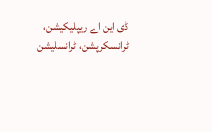ڈی این اے ریپلیکیشن، ٹرانسکرپشن، ٹرانسلیشن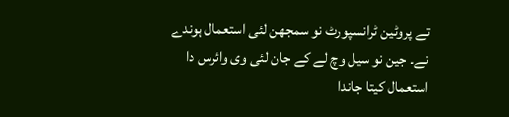تے پروٹین ٹرانسپورٹ نو سمجھن لئی استعمال ہوندے نے۔ جین نو سیل وچ لے کے جان لئی وی وائرس دا استعمال کیتا جاندا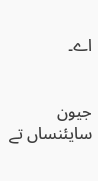اے۔


جیون سایئنساں تے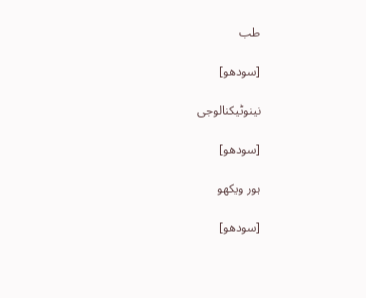طب

[سودھو]

نینوٹیکنالوجی

[سودھو]

ہور ویکھو

[سودھو]